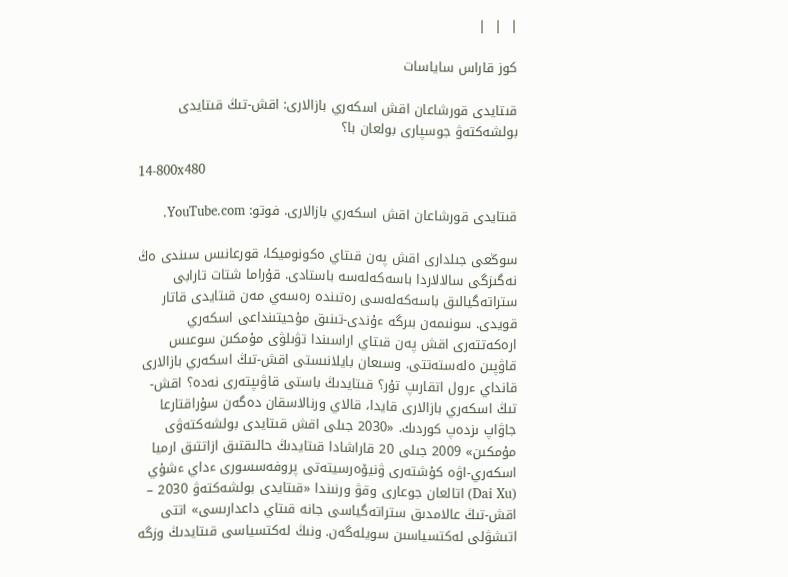|  |  |

كوز قاراس ساياسات

قىتايدى قورشاعان اقش اسكەري بازالارى: اقش-تىڭ قىتايدى بولشەكتەۋ جوسپارى بولعان با؟

14-800x480

قىتايدى قورشاعان اقش اسكەري بازالارى. فوتو: YouTube.com.

سوڭعى جىلدارى اقش پەن قىتاي ەكونوميكا، قورعانىس سىندى ەڭ نەگىزگى سالالاردا باسەكەلەسە باستادى. قۇراما شتات تارابى ستراتەگيالىق باسەكەلەسى رەتىندە رەسەي مەن قىتايدى قاتار قويدى. سونىمەن بىرگە ءۇندى-تىنىق مۇحيتىنداعى اسكەري ارەكەتتەرى اقش پەن قىتاي اراسىندا تۋىلۋى مۇمكىن سوعىس قاۋپىن ەلەستەتتى. وسىعان بايلانىستى اقش-تىڭ اسكەري بازالارى قانداي ءرول اتقارىپ تۇر؟ قىتايدىڭ باستى قاۋىپتەرى نەدە؟ اقش-تىڭ اسكەري بازالارى قايدا، قالاي ورنالاسقان دەگەن سۇراقتارعا جاۋاپ ىزدەپ كوردىك. «2030 جىلى اقش قىتايدى بولشەكتەۋى مۇمكىن» 2009 جىلى 20 قاراشادا قىتايدىڭ حالىقتىق ازاتتىق ارميا اسكەري-اۋە كۇشتەرى ۋنيۆەرسيتەتى پروفەسسورى ءداي ءشۇي (Dai Xu) اتالعان جوعارى وقۋ ورنىندا «قىتايدى بولشەكتەۋ 2030 – اقش-تىڭ عالامدىق ستراتەگياسى جانە قىتاي داعدارىسى» اتتى اتىشۋلى لەكتسياسىن سويلەگەن. ونىڭ لەكتسياسى قىتايدىڭ وزگە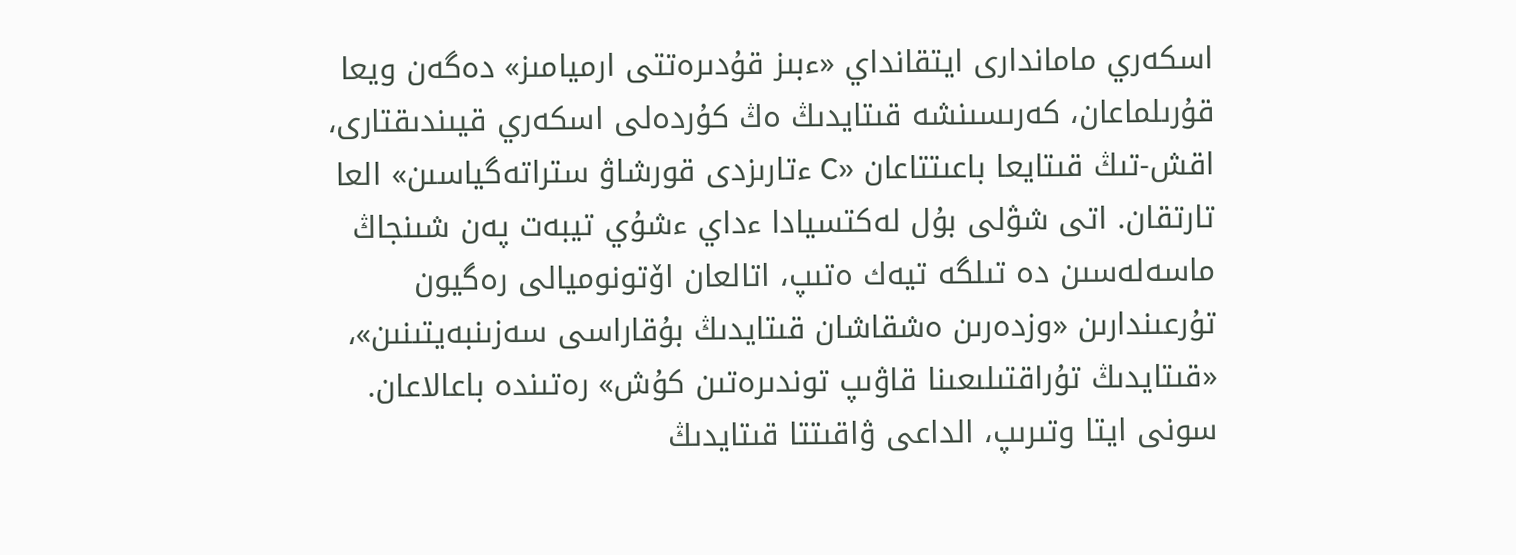اسكەري ماماندارى ايتقانداي «ءبىز قۇدىرەتتى ارميامىز» دەگەن ويعا قۇرىلماعان، كەرىسىنشە قىتايدىڭ ەڭ كۇردەلى اسكەري قيىندىقتارى، اقش-تىڭ قىتايعا باعىتتاعان «C ءتارىزدى قورشاۋ ستراتەگياسىن» العا تارتقان. اتى شۋلى بۇل لەكتسيادا ءداي ءشۇي تيبەت پەن شىنجاڭ ماسەلەسىن دە تىلگە تيەك ەتىپ، اتالعان اۆتونوميالى رەگيون تۇرعىندارىن «وزدەرىن ەشقاشان قىتايدىڭ بۇقاراسى سەزىنبەيتىنىن»، «قىتايدىڭ تۇراقتىلىعىنا قاۋىپ توندىرەتىن كۇش» رەتىندە باعالاعان. سونى ايتا وتىرىپ، الداعى ۋاقىتتا قىتايدىڭ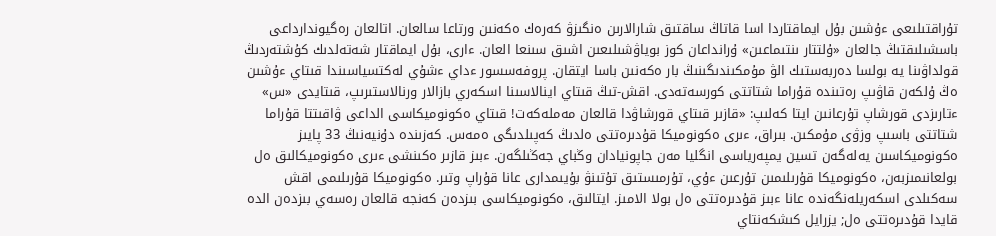تۇراقتىلىعى ءۇشىن بۇل ايماقتاردا اسا قاتاڭ ساقتىق شارالارىن ەنگىزۋ كەرەك ەكەنىن ورتاعا سالعان. اتالعان رەگيوندارداعى باسشىلىقتىڭ جالعان «ۇلتتار ىنتىماعىن» ۇرانداعان كوز بوياۋشىلىعىن اشىق سىنعا العان. ءارى، بۇل ايماقتار شەتەلدىك كۇشتەردىڭ قولداۋىنا يە بولسا دەربەستىك الۋ مۇمكىندىگىنىڭ بار ەكەنىن باسا ايتقان. پروفەسسور ءداي ءشۇي لەكتسياسىندا قىتاي ءۇشىن ەڭ ۇلكەن قاۋىپ رەتىندە قۇراما شتاتتى كورسەتەدى. اقش-تىڭ قىتاي اينالاسىنا اسكەري بازالار ورنالاستىرىپ، قىتايدى «س» ءتارىزدى قورشاپ تۇرعانىن ايتا كەلىپ: «قازىر قىتاي قورشاۋدا قالعان مەملەكەت! قىتاي ەكونوميكاسى الداعى ۋاقىتتا قۇراما شتاتتى باسىپ وزۋى مۇمكىن. بىراق، ءىرى ەكونوميكا قۇدىرەتتى ەلدىڭ كەپىلدىگى ەمەس. كەزىندە دۇنيەنىڭ 33 پايىز ەكونوميكاسىن يەلەگەن تسين يمپەرياسى انگليا مەن جاپونيادان وڭباي جەڭىلگەن. ءبىز قازىر ەكىنشى ءىرى ەكونوميكالىق ەل بولعانىمىزبەن، ەكونوميكا قۇرىلىمىن تۇرعىن ءۇي، تۇرمىستىق تۇتىنۋ بۇيىمدارى عانا قۇراپ وتىر. ەكونوميكا قۇرىلىمى اقش سەكىلدى اسكەريلەنگەندە عانا ءبىز قۇدىرەتتى ەل بولا الامىز. ايتالىق، ەكونوميكاسى بىزدەن كەنجە قالعان رەسەي بىزدەن الدە قايدا قۇدىرەتتى ەل; يزرايل كىشكەنتاي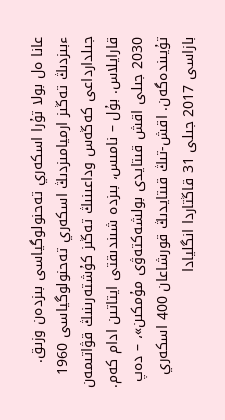عانا ەل بولا تۇرا اسكەري تەحنولوگياسى بىزدەن وزىق. ءبىزدىڭ تەڭىز ارميامىزدىڭ اسكەري تەحنولوگياسى 1960 جىلدارداعى كەڭەس وداعىنىڭ تەڭىز كۇشتەرىنىڭ قۋاتىمەن قارايلاس. بۇل – نامىس، بىزدە شىندىقتى ايتاتىن ادام كەم. 2030 جىلى اقش قىتايدى بولشەكتەۋى مۇمكىن»، – دەپ تۇيىندەگەن. اقش-تىڭ قىتايدىڭ قورشاعان 400 اسكەري بازاسى 2017 جىلى 31 قاڭتاردا انگليادا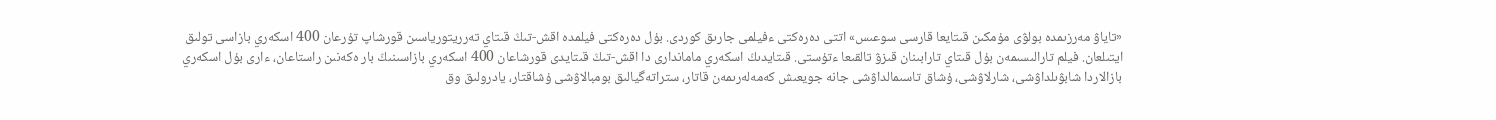«تاياۋ مەرزىمدە بولۋى مۇمكىن قىتايعا قارسى سوعىس» اتتى دەرەكتى ءفيلمى جارىق كوردى. بۇل دەرەكتى فيلمدە اقش-تىڭ قىتاي تەرريتورياسىن قورشاپ تۇرعان 400 اسكەري بازاسى تولىق ايتىلعان. فيلم تارالىسىمەن بۇل قىتاي تارابىنان قىزۋ تالقىعا ءتۇستى. قىتايدىڭ اسكەري ماماندارى دا اقش-تىڭ قىتايدى قورشاعان 400 اسكەري بازاسىنىڭ بار ەكەنىن راستاعان، ءارى بۇل اسكەري بازالاردا شابۋىلداۋشى، شارلاۋشى، ۇشاق تاسىمالداۋشى جانە جويعىش كەمەلەرىمەن قاتار، ستراتەگيالىق بومبالاۋشى ۇشاقتار، يادرولىق وق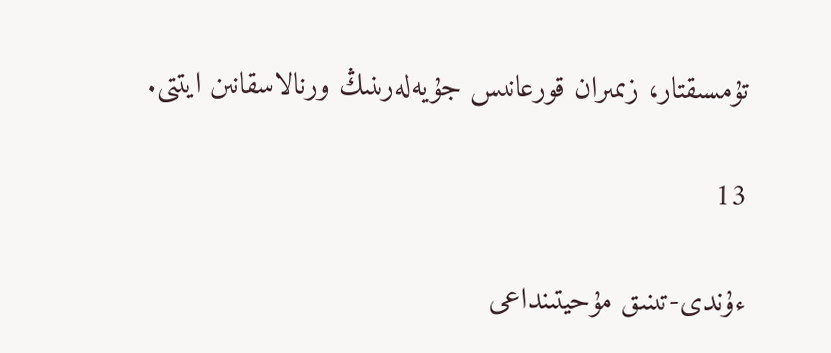تۇمسىقتار، زىمىران قورعانىس جۇيەلەرىنىڭ ورنالاسقانىن ايتتى.

13

ءۇندى-تىنىق مۇحيتىنداعى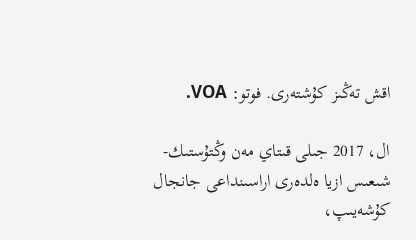اقش تەڭىز كۇشتەرى. فوتو: VOA.

ال، 2017 جىلى قىتاي مەن وڭتۇستىك-شىعىس ازيا ەلدەرى اراسىنداعى جانجال كۇشەيىپ،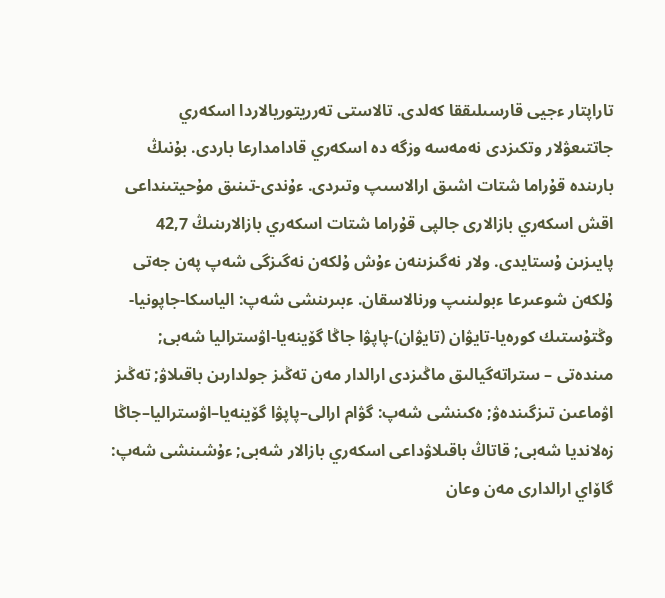تاراپتار ءجيى قارسىلىققا كەلدى. تالاستى تەرريتوريالاردا اسكەري جاتتىعۋلار وتكىزدى نەمەسە وزگە دە اسكەري قادامدارعا باردى. بۇنىڭ بارىندە قۇراما شتات اشىق ارالاسىپ وتىردى. ءۇندى-تىنىق مۇحيتىنداعى اقش اسكەري بازالارى جالپى قۇراما شتات اسكەري بازالارىنىڭ 42,7 پايىزىن ۇستايدى. ولار نەگىزىنەن ءۇش ۇلكەن نەگىزگى شەپ پەن جەتى ۇلكەن شوعىرعا ءبولىنىپ ورنالاسقان. ءبىرىنشى شەپ: الياسكا-جاپونيا-وڭتۇستىك كورەيا-تايۋان (تايۋان)-پاپۋا جاڭا گۆينەيا-اۋستراليا شەبى; مىندەتى – ستراتەگيالىق ماڭىزدى ارالدار مەن تەڭىز جولدارىن باقىلاۋ; تەڭىز اۋماعىن تىزگىندەۋ; ەكىنشى شەپ: گۋام ارالى–پاپۋا گۆينەيا–اۋستراليا–جاڭا زەلانديا شەبى; قاتاڭ باقىلاۋداعى اسكەري بازالار شەبى; ءۇشىنشى شەپ: گاۆاي ارالدارى مەن وعان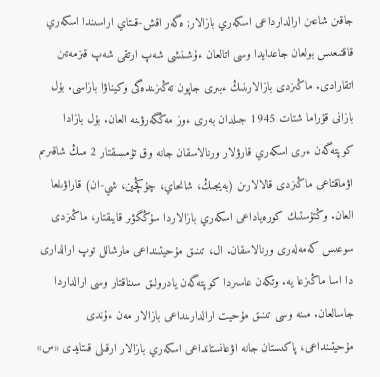جاقىن شاعىن ارالدارداعى اسكەري بازالار; ەگەر اقش-قىتاي اراسىندا اسكەري قاقتىعىس بولعان جاعدايدا وسى اتالعان ءۇشىنشى شەپ ارتقى شەپ قىزمەتىن اتقارادى. ماڭىزدى بازالارىنىڭ ءبىرى جاپون تەڭىزىندەگى وكيناۋا بازاسى. بۇل بازانى قۇراما شتات 1945 جىلدان بەرى ءوز مەڭگەرۋىنە العان. بۇل بازادا كوپتەگەن ءىرى اسكەري قارۋلار ورنالاسقان جانە وق تۇمسىقتار 2 مىڭ شاقىرىم اۋماقتاعى ماڭىزدى قالالارىن (بەيجىڭ، شانحاي، چۇڭچين، شي-ان) قاراۋىلعا العان. وڭتۇستىك كورەياداعى اسكەري بازالاردا سۇڭگۋىر قايىقتار، ماڭىزدى سوعىس كەمەلەرى ورنالاسقان. ال، تىنىق مۇحيتىنداعى مارشالل توپ ارالدارى دا اسا ماڭىزعا يە. وتكەن عاسىردا كوپتەگەن يادرولىق سىناقتار وسى ارالداردا جاسالعان. مىنە وسى تىنىق مۇحيت ارالدارىنداعى بازالار مەن ءۇندى مۇحيتىنداعى، پاكىستان جانە اۋعانستانداعى اسكەري بازالار ارقىلى قىتايدى «س»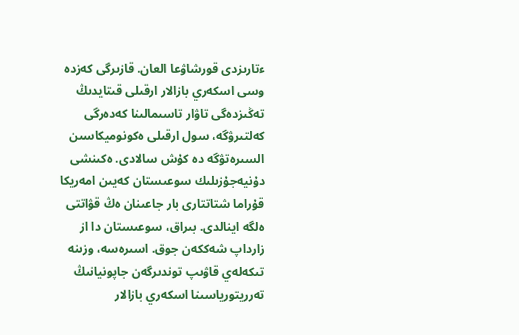ءتارىزدى قورشاۋعا العان. قازىرگى كەزدە وسى اسكەري بازالار ارقىلى قىتايدىڭ تەڭىزدەگى تاۋار تاسىمالىنا كەدەرگى كەلتىرۋگە، سول ارقىلى ەكونوميكاسىن السىرەتۋگە دە كۇش سالادى. ەكىنشى دۇنيەجۇزىلىك سوعىستان كەيىن امەريكا قۇراما شتاتتارى بار جاعىنان ەڭ قۋاتتى ەلگە اينالدى. بىراق، سوعىستان دا از زارداپ شەككەن جوق. اسىرەسە، وزىنە تىكەلەي قاۋىپ توندىرگەن جاپونيانىڭ تەرريتورياسىنا اسكەري بازالار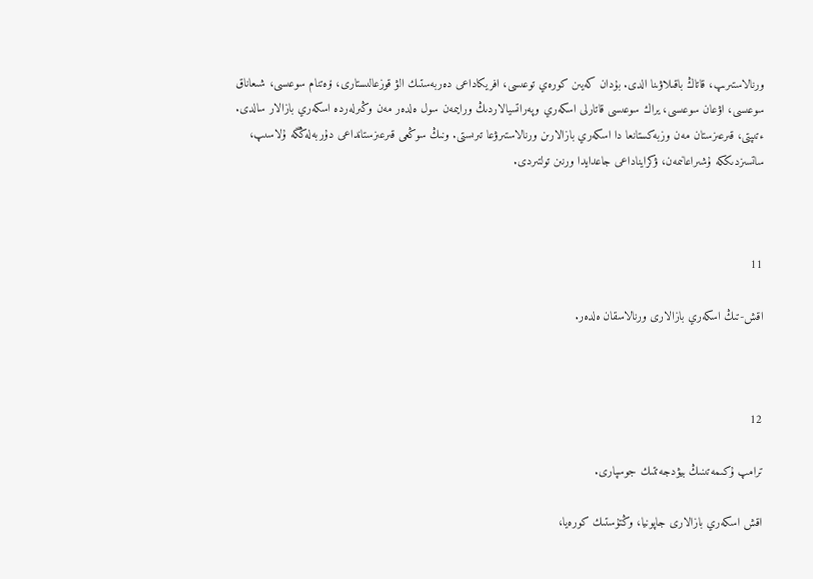ورنالاستىرىپ، قاتاڭ باقىلاۋىنا الدى. بۇدان كەيىن كورەي توعىسى، افريكاداعى دەربەستىك الۋ قوزعالىستارى، ۆەتنام سوعىسى، شىعاناق سوعىسى، اۋعان سوعىسى، يراك سوعىسى قاتارلى اسكەري وپەراتسيالاردىڭ ورايىمەن سول ەلدەر مەن وڭىرلەردە اسكەري بازالار سالدى. ءتىپتى، قىرعىزستان مەن وزبەكستانعا دا اسكەري بازالارىن ورنالاستىرۋعا تىرىستى. ونىڭ سوڭعى قىرعىزستانداعى دۇربەلەڭگە ۇلاسىپ، ساتسىزدىككە ۇشىراعانىمەن، ۋكرايناداعى جاعدايدا ورنىن تولتىردى.



11

اقش-تىڭ اسكەري بازالارى ورنالاسقان ەلدەر.



12

ترامپ ۇكىمەتىنىڭ بيۋدجەتتىك جوسپارى.

اقش اسكەري بازالارى جاپونيا، وڭتۇستىك كورەيا،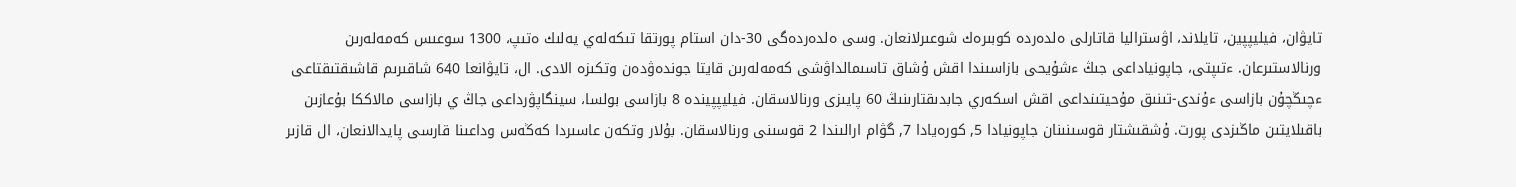تايۋان، فيليپپين، تايلاند، اۋستراليا قاتارلى ەلدەردە كوبىرەك شوعىرلانعان. وسى ەلدەردەگى 30-دان استام پورتقا تىكەلەي يەلىك ەتىپ، 1300 سوعىس كەمەلەرىن ورنالاستىرعان. ءتىپتى، جاپونياداعى جىڭ ءشۇيحى بازاسىندا اقش ۇشاق تاسىمالداۋشى كەمەلەرىن قايتا جوندەۋدەن وتكىزە الادى. ال، تايۋانعا 640 شاقىرىم قاشىقتىقتاعى ءچىڭچۇن بازاسى ءۇندى-تىنىق مۇحيتىنداعى اقش اسكەري جابدىقتارىنىڭ 60 پايىزى ورنالاسقان. فيليپپيندە 8 بازاسى بولسا، سينگاپۋرداعى جاڭ ي بازاسى مالاككا بۇعازىن باقىلايتىن ماڭىزدى پورت. ۇشقىشتار قوسىنىنان جاپونيادا 5, كورەيادا 7, گۋام ارالىندا 2 قوسىنى ورنالاسقان. بۇلار وتكەن عاسىردا كەڭەس وداعىنا قارسى پايدالانعان، ال قازىر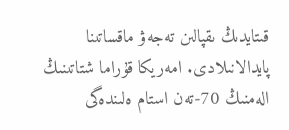قىتايدىڭ ىقپالىن تەجەۋ ماقساتىنا پايدالانىلادى. امەريكا قۇراما شتاتىنىڭ الەمنىڭ 70-تەن استام ەلىندەگى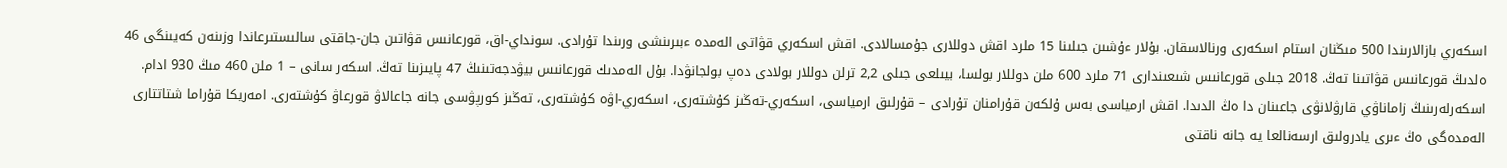اسكەري بازالارىندا 500 مىڭنان استام اسكەرى ورنالاسقان. بۇلار ءۇشىن جىلىنا 15 ملرد اقش دوللارى جۇمسالادى. اقش اسكەري قۋاتى الەمدە ءبىرىنشى ورىندا تۇرادى. سونداي-اق، قورعانىس قۋاتىن جان-جاقتى سالىستىرعاندا وزىنەن كەيىنگى 46 ەلدىڭ قورعانىس قۋاتىنا تەڭ. 2018 جىلى قورعانىس شىعىندارى 71 ملرد 600 ملن دوللار بولسا، بيىلعى جىلى 2,2 ترلن دوللار بولادى دەپ بولجانۋدا. بۇل الەمدىك قورعانىس بيۋدجەتىنىڭ 47 پايىزىنا تەڭ. اسكەر سانى – 1 ملن 460 مىڭ 930 ادام. اسكەرلەرىنىڭ زاماناۋي قارۋلانۋى جاعىنان دا ەڭ الدىدا. اقش ارمياسى بەس ۇلكەن قۇرامنان تۇرادى – قۇرلىق ارمياسى، اسكەري-تەڭىز كۇشتەرى، اسكەري-اۋە كۇشتەرى، تەڭىز كورپۋسى جانە جاعالاۋ قورعاۋ كۇشتەرى. امەريكا قۇراما شتاتتارى الەمدەگى ەڭ ءىرى يادرولىق ارسەنالعا يە جانە ناقتى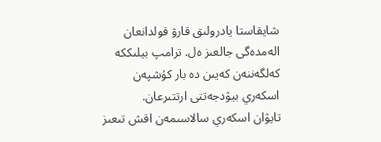شايقاستا يادرولىق قارۋ قولدانعان الەمدەگى جالعىز ەل. ترامپ بيلىككە كەلگەننەن كەيىن دە بار كۇشپەن اسكەري بيۋدجەتتى ارتتىرعان.
تايۋان اسكەري سالاسىمەن اقش تىعىز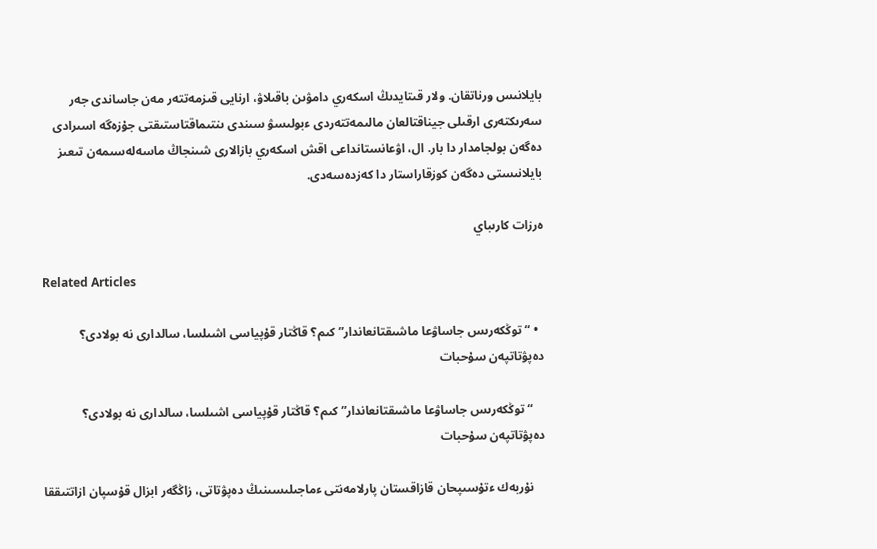بايلانىس ورناتقان. ولار قىتايدىڭ اسكەري دامۋىن باقىلاۋ، ارنايى قىزمەتتەر مەن جاساندى جەر سەرىكتەرى ارقىلى جيناقتالعان مالىمەتتەردى ءبولىسۋ سىندى ىنتىماقتاستىقتى جۇزەگە اسىرادى دەگەن بولجامدار دا بار. ال، اۋعانستانداعى اقش اسكەري بازالارى شىنجاڭ ماسەلەسىمەن تىعىز بايلانىستى دەگەن كوزقاراستار دا كەزدەسەدى.

ەرزات كارىباي

Related Articles

  • “توڭكەرىس جاساۋعا ماشىقتانعاندار” كىم؟ قاڭتار قۇپياسى اشىلسا، سالدارى نە بولادى؟ دەپۋتاتپەن سۇحبات

    “توڭكەرىس جاساۋعا ماشىقتانعاندار” كىم؟ قاڭتار قۇپياسى اشىلسا، سالدارى نە بولادى؟ دەپۋتاتپەن سۇحبات

    نۇربەك ءتۇسىپحان قازاقستان پارلامەنتى ءماجىلىسىنىڭ دەپۋتاتى، زاڭگەر ابزال قۇسپان ازاتتىققا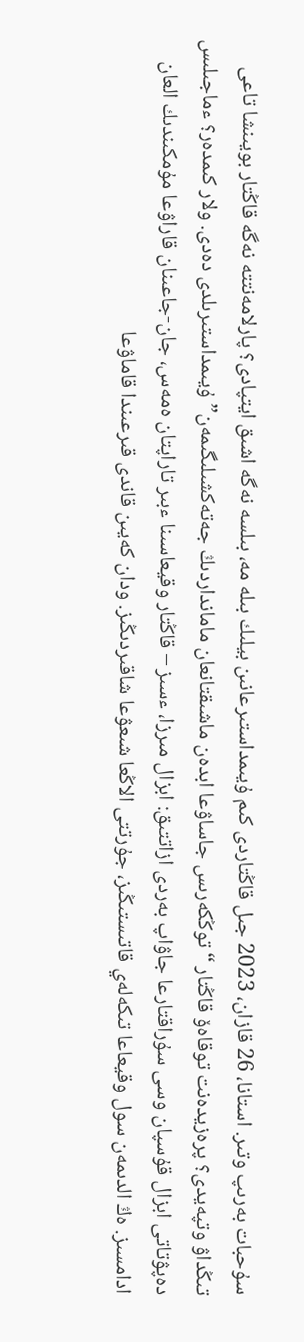سۇحبات بەرىپ وتىر. استانا، 26 قازان، 2023 جىل قاڭتاردى كىم ۇيىمداستىرعانىن بيلىك بىلە مە، بىلسە نەگە اشىق ايتپادى؟ پارلامەنتتە نەگە قاڭتار بويىنشا تاعى تىڭداۋ وتپەيدى؟ پرەزيدەنت توقاەۆ قاڭتار “توڭكەرىس جاساۋعا ابدەن ماشىقتانعان مامانداردىڭ جەتەكشىلىگىمەن” ۇيىمداستىرىلدى دەدى. ولار كىمدەر؟ ءماجىلىس دەپۋتاتى ابزال قۇسپان وسى سۇراقتارعا جاۋاپ بەردى ازاتتىق: ابزال مىرزا، ءسىز – قاڭتار وقيعاسىنا ءبىر تاراپتان ەمەس، جان-جاعىنان قاراۋعا مۇمكىندىك العان ادامسىز. ەڭ الدىمەن سول وقيعاعا تىكەلەي قاتىستىڭىز، جۇرتتى الاڭعا شىعۋعا شاقىردىڭىز. ودان كەيىن قاندى قىرعىندا قاماۋعا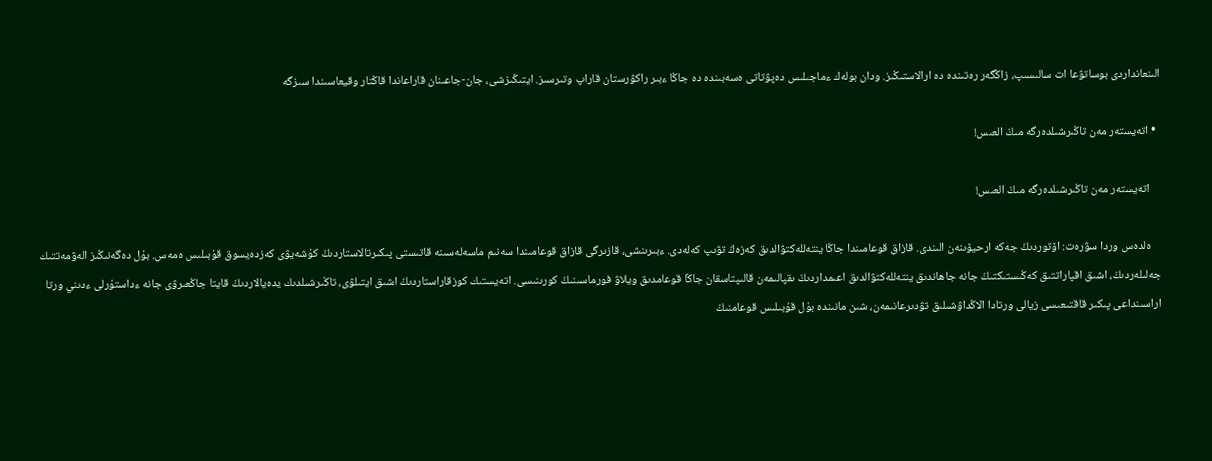الىنعانداردى بوساتۋعا ات سالىسىپ، زاڭگەر رەتىندە دە ارالاستىڭىز. ودان بولەك ءماجىلىس دەپۋتاتى ەسەبىندە دە جاڭا ءبىر راكۋرستان قاراپ وتىرسىز. ايتىڭىزشى، جان-جاعىنان قاراعاندا قاڭتار وقيعاسىندا سىزگە

  • اتەيستەر مەن تاڭىرشىلدەرگە مىڭ العىس!

    اتەيستەر مەن تاڭىرشىلدەرگە مىڭ العىس!

    ەلدەس وردا سۋرەت: اۆتوردىڭ جەكە ارحيۆىنەن الىندى. قازاق قوعامىندا جاڭا ينتەللەكتۋالدىق كەزەڭ تۋىپ كەلەدى. ءبىرىنشى، قازىرگى قازاق قوعامىندا سەنىم ماسەلەسىنە قاتىستى پىكىرتالاستاردىڭ كۇشەيۋى كەزدەيسوق قۇبىلىس ەمەس. بۇل دەگەنىڭىز الەۋمەتتىك جەلىلەردىڭ، اشىق اقپاراتتىق كەڭىستىكتىڭ جانە جاھاندىق ينتەللەكتۋالدىق اعىمداردىڭ ىقپالىمەن قالىپتاسقان جاڭا قوعامدىق ويلاۋ فورماسىنىڭ كورىنىسى. اتەيستىك كوزقاراستاردىڭ اشىق ايتىلۋى، تاڭىرشىلدىك يدەيالاردىڭ قايتا جاڭعىرۋى جانە ءداستۇرلى ءدىني ورتا اراسىنداعى پىكىر قاقتىعىسى زيالى ورتادا الاڭداۋشىلىق تۋدىرعانىمەن، شىن مانىندە بۇل قۇبىلىس قوعامنىڭ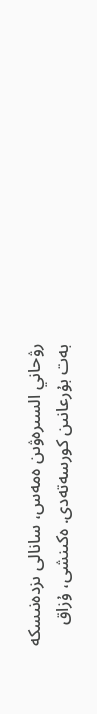رۋحاني السىرەۋىن ەمەس، سانالى ىزدەنىسكە بەت بۇرعانىن كورسەتەدى. ەكىنشى، ۇزاق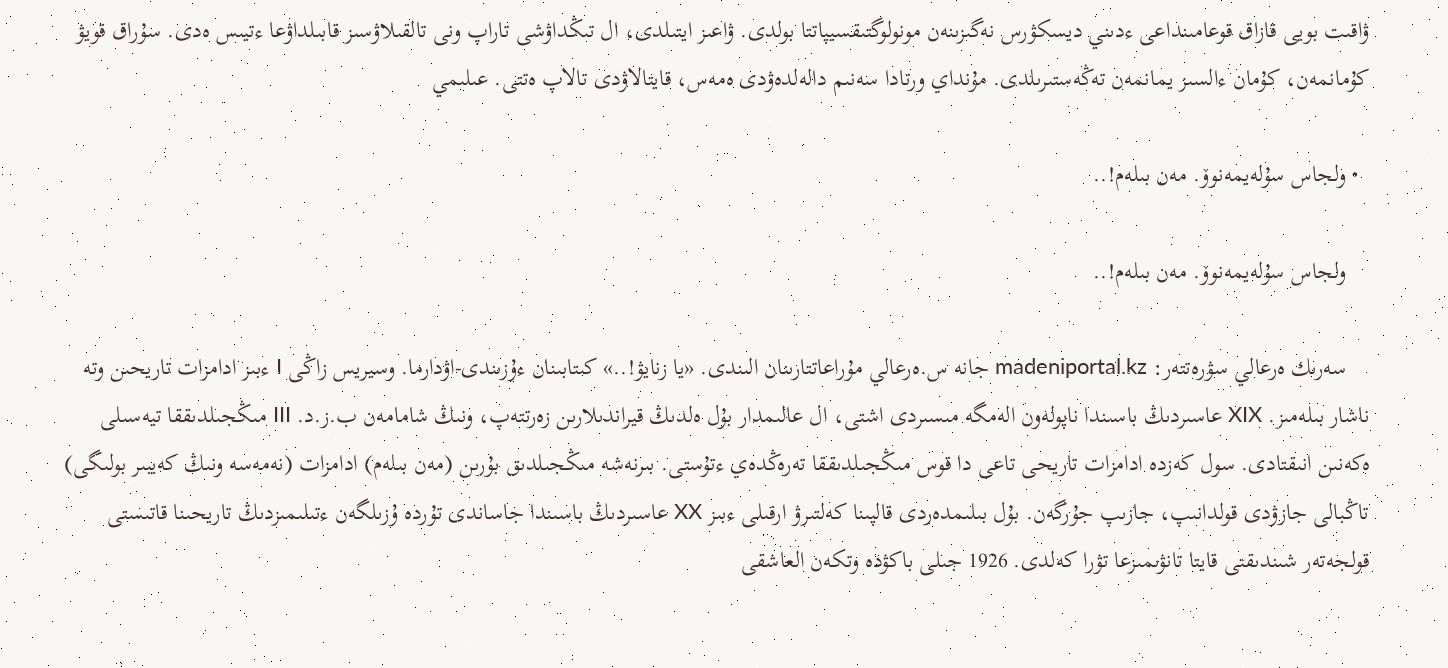ۋاقىت بويى قازاق قوعامىنداعى ءدىني ديسكۋرس نەگىزىنەن مونولوگتىقسيپاتتا بولدى. ۋاعىز ايتىلدى، ال تىڭداۋشى تاراپ ونى تالقىلاۋسىز قابىلداۋعا ءتيىس ەدى. سۇراق قويۋ كۇمانمەن، كۇمان ءالسىز يمانمەن تەڭەستىرىلدى. مۇنداي ورتادا سەنىم دالەلدەۋدى ەمەس، قايتالاۋدى تالاپ ەتتى. عىلىمي

  • ولجاس سۇلەيمەنوۆ. مەن بىلەم!..

    ولجاس سۇلەيمەنوۆ. مەن بىلەم!..

    سەرىك ەرعالي سۋرەتتەر: madeniportal.kz جانە س.ەرعالي مۇراعاتتارىنان الىندى. «يا زنايۋ!..» كىتابىنان ءۇزىندى-اۋدارما. وسيريس زاڭى I ءبىز ادامزات تاريحىن وتە ناشار بىلەمىز. XIX عاسىردىڭ باسىندا ناپولەون الەمگە مىسىردى اشتى، ال عالىمدار بۇل ەلدىڭ قيراندىلارىن زەرتتەپ، ونىڭ شامامەن ب.ز.د. III مىڭجىلدىققا تيەسىلى ەكەنىن انىقتادى. سول كەزدە ادامزات تاريحى تاعى دا قوس مىڭجىلدىققا تەرەڭدەي ءتۇستى. بىرنەشە مىڭجىلدىق بۇرىن (مەن بىلەم) ادامزات (نەمەسە ونىڭ كەيبىر بولىگى) تاڭبالى جازۋدى قولدانىپ، جازىپ جۇرگەن. بۇل بىلىمدەردى قالپىنا كەلتىرۋ ارقىلى ءبىز XX عاسىردىڭ باسىندا جاساندى تۇردە ۇزىلگەن ءتىلىمىزدىڭ تاريحىنا قاتىستى قولجەتەر شىندىقتى قايتا تانۋىمىزعا تۋرا كەلدى. 1926 جىلى باكۋدە وتكەن العاشقى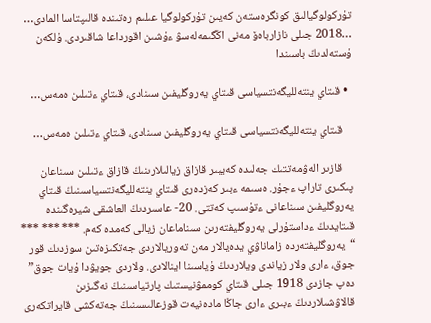تۇركولوگيالىق كونگرەستەن كەيىن تۇركولوگيا عىلىم رەتىندە قالىپتاسا المادى… …2018 جىلى نازارباەۆ مەنى اڭگىمەلەسۋ ءۇشىن اقورداعا شاقىردى. ۇلكەن ۇستەلدىڭ باسىندا

  • قىتاي ينتەلليگەنتسياسى قىتاي يەروگليفىن سىنادى، قىتاي ءتىلىن ەمەس…

    قىتاي ينتەلليگەنتسياسى قىتاي يەروگليفىن سىنادى، قىتاي ءتىلىن ەمەس…

    قازىر الەۋمەتتىك جەلىدە كەيبىر قازاق زيالىلارىنىڭ قازاق ءتىلىن سىناعان پىكىرى تاراپ ءجۇر. ەسىمە ءبىر كەزدەرى قىتاي ينتەلليگەنتسياسىنىڭ قىتاي يەروگليفىن سىناعانى ءتۇسىپ كەتتى. 20- عاسىردىڭ العاشقى شيرەگىندە قىتايدىڭ ءداستۇرلى يەروگليفتەرىن سىناماعان زيالى كەمدە كەم. *** *** *** “يەروگليفتەردە زاماناۋي يدەيالار مەن تەوريالاردى جەتكىزەتىن سوزدىك قور جوق، ءارى ولار زياندى ويلاردىڭ ۇياسىنا اينالادى. ولاردى جويۋدا ۇيات جوق” دەپ جازدى 1918 جىلى قىتاي كوممۋنيستىك پارتياسىنىڭ نەگىزىن قالاۋشىلاردىڭ ءبىرى ءارى جاڭا مادەنيەت قوزعالىسىنىڭ جەتەكشى قايراتكەرى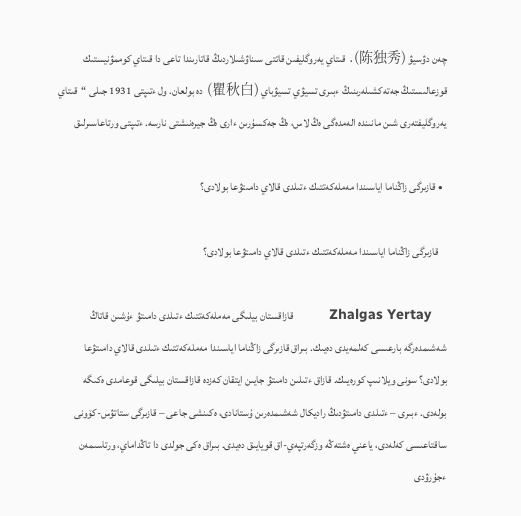چەن دۋسيۋ (陈独秀). قىتاي يەروگليفىن قاتتى سىناۋشىلاردىڭ قاتارىندا تاعى دا قىتاي كوممۋنيستىك قوزعالىستىڭ جەتەكشىلەرىنىڭ ءبىرى تسيۋي تسيۋباي (瞿秋白) دە بولعان. ول ءتىپتى 1931 جىلى “قىتاي يەروگليفتەرى شىن مانىندە الەمدەگى ەڭ لاس، ەڭ جەكسۇرىن ءارى ەڭ جيرەنىشتى نارسە. ءتىپتى ورتاعاسىرلىق

  • قازىرگى زاڭناما اياسىندا مەملەكەتتىك ءتىلدى قالاي دامىتۋعا بولادى؟

    قازىرگى زاڭناما اياسىندا مەملەكەتتىك ءتىلدى قالاي دامىتۋعا بولادى؟

    Zhalgas Yertay         قازاقستان بيلىگى مەملەكەتتىك ءتىلدى دامىتۋ ءۇشىن قاتاڭ شەشىمدەرگە بارعىسى كەلمەيدى دەيىك. بىراق قازىرگى زاڭناما اياسىندا مەملەكەتتىك ءتىلدى قالاي دامىتۋعا بولادى؟ سونى ويلانىپ كورەيىك. قازاق ءتىلىن دامىتۋ جايىن ايتقان كەزدە قازاقستان بيلىگى قوعامدى ەكىگە بولەدى. ءبىرى – ءتىلدى دامىتۋدىڭ راديكال شەشىمدەرىن ۇستانادى، ەكىنشى جاعى – قازىرگى ستاتۋس-كۆونى ساقتاعىسى كەلەدى، ياعني ەشتەڭە وزگەرتپەي-اق قويايىق دەيدى. بىراق ەكى جولدى دا تاڭداماي، ورتاسىمەن ءجۇرۋدى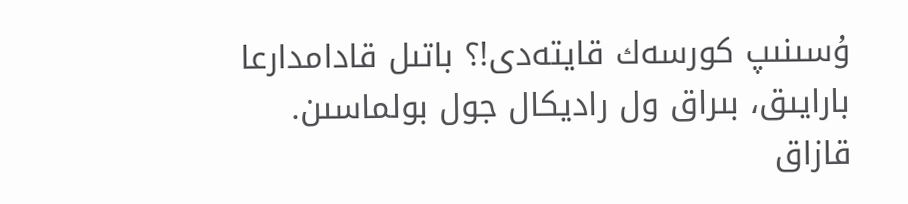ۇسىنىپ كورسەك قايتەدى!؟ باتىل قادامدارعا بارايىق، بىراق ول راديكال جول بولماسىن. قازاق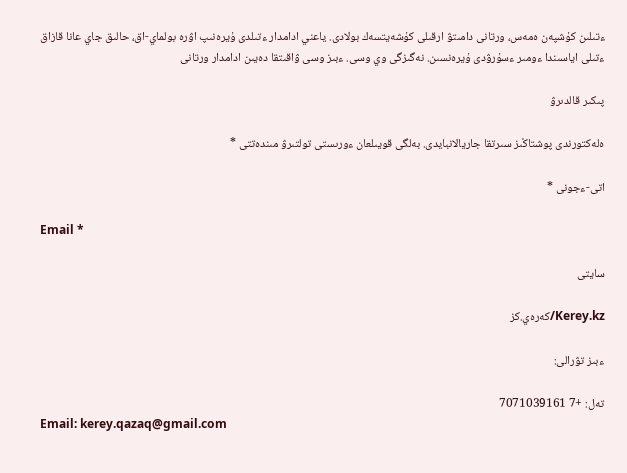ءتىلىن كۇشپەن ەمەس، ورتانى دامىتۋ ارقىلى كۇشەيتسەك بولادى. ياعني ادامدار ءتىلدى ۇيرەنىپ اۋرە بولماي-اق، حالىق جاي عانا قازاق ءتىلى اياسىندا ءومىر ءسۇرۋدى ۇيرەنسىن. نەگىزگى وي وسى. ءبىز وسى ۋاقىتقا دەيىن ادامدار ورتانى

پىكىر قالدىرۋ

ەلەكتورندى پوشتاڭىز سىرتقا جاريالانبايدى. بەلگى قويىلعان ءورىستى تولتىرۋ مىندەتتى *

اتى-ءجونى *

Email *

سايتى

Kerey.kz/كەرەي.كز

ءبىز تۋرالى:

تەل: +7 7071039161
Email: kerey.qazaq@gmail.com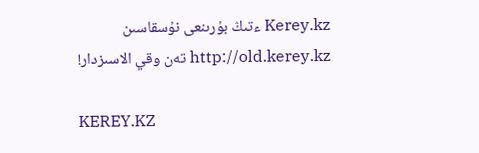Kerey.kz ءتىڭ بۇرىنعى نۇسقاسىن http://old.kerey.kz تەن وقي الاسىزدار!

KEREY.KZ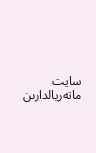سايت ماتەريالدارىن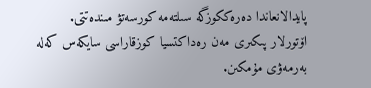پايدالانعاندا دەرەككوزگە سىلتەمە كورسەتۋ مىندەتتى. اۆتورلار پىكىرى مەن رەداكتسيا كوزقاراسى سايكەس كەلە بەرمەۋى مۇمكىن.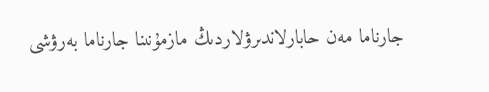جارناما مەن حابارلاندىرۋلاردىڭ مازمۇنىنا جارناما بەرۋشى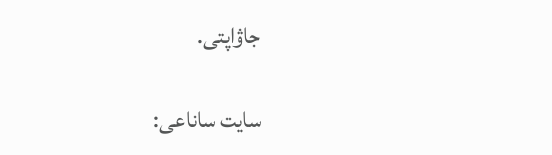جاۋاپتى.

سايت ساناعى: